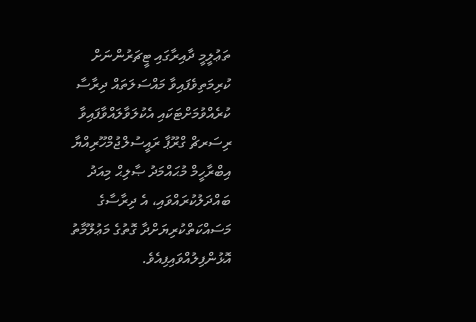ތަޢުލީމީ ދާއިރާގައި ޓީޗަރުންނަށް ކުރިމަތިވެފައިވާ މައްސަލަތައް ދިރާސާ ކުރެއްވުމަށްޓަކައި އެކުލަވާލައްވާފައިވާ ރިސަރޗް ގްރޫޕާ ރައީސުލްޖުމްހޫރިއްޔާ އިބްރާހީމް މުޙައްމަދު ޞާލިޙް މިއަދު ބައްދަލުކުރައްވައި، އެ ދިރާސާގެ މަސައްކަތްކުރިޔަށްދާ ގޮތުގެ މަޢުލޫމާތު އޮޅުންފިލުއްވައިފިއެވެ.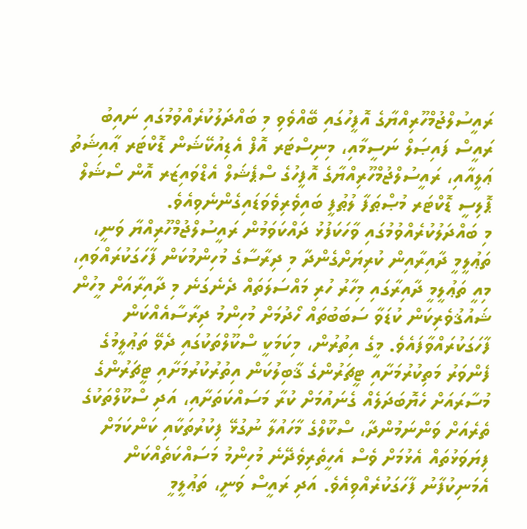ރައީސުލްޖުމްހޫރިއްޔާގެ އޮފީހުގައި ބޭއްވެވި މި ބައްދަލުކުރެއްވުމުގައި ނައިބު ރައީސް ފައިޞަލް ނަސީމާއި، މިނިސްޓަރ އޮފް އެޑިއުކޭޝަން ޑޮކްޓަރ ޢާއިޝަތު ޢަލީއާއި، ރައީސުލްޖުމްހޫރިއްޔާގެ އޮފީހުގެ ސްޕެޝަލް އެޑްވައިޒަރ އޮން ސޯޝަލް ޕޮލިސީ ޑޮކްޓަރ މުޞްޠަފާ ލުޠުފީ ބައިވެރިވެވަޑައިގެންނެވިއެވެ.
މި ބައްދަލުކުރެއްވުމުގައި ވާހަކަފުޅު ދައްކަވަމުން ރައީސުލްޖުމްހޫރިއްޔާ ވަނީ، ތަޢުލީމީ ދާއިރާއިން ކުރިޔަށްގެންދާ މި ދިރާސާގެ މުހިންމުކަން ފާހަގަކުރައްވައި، މިއީ ތަޢުލީމީ ދާއިރާގައި މިހާރު ހުރި މައްސަލަތައް ދެނެގަނެ މި ދާއިރާއަށް މީހުން ޝައުޤުވެރިކަން ކުޑަވާ ސަބަބުތައް ހޯދުމަށް މުހިންމު ދިރާސާއެއްކަން ފާހަގަކުރައްވާފައެވެ. މީގެ އިތުރުން، މިކަމަކީ ސްކޫލްތަކުގައި ދެވޭ ތަޢުލީމުގެ ފެންވަރު މަތިކުރުމަށާއި ޓީޗަރުންގެ ޤާބިލުކަން އިތުރުކުރުމަށާއި ޓީޗަރުންގެ މުސާރައަށް ހެޔޮބަދަލެއް ގެނައުމަށް ކުރާ މަސައްކަތަށާއި، އަދި ސްކޫލްތަކުގެ ތެރެއަށް ވަންނަމުންދާ، ސްކޫލްގެ މާހައުލާ ނުގުޅޭ ފިކުރުތަކާއި ކަންކަމަށް ފިޔަވަޅުތައް އެޅުމަށް ވެސް އެހީތެރިވެދޭނެ މުހިންމު މަސައްކަތެއްކަން އެމަނިކުފާނު ފާހަގަކުރެއްވިއެވެ. އަދި ރައީސް ވަނީ، ތަޢުލީމީ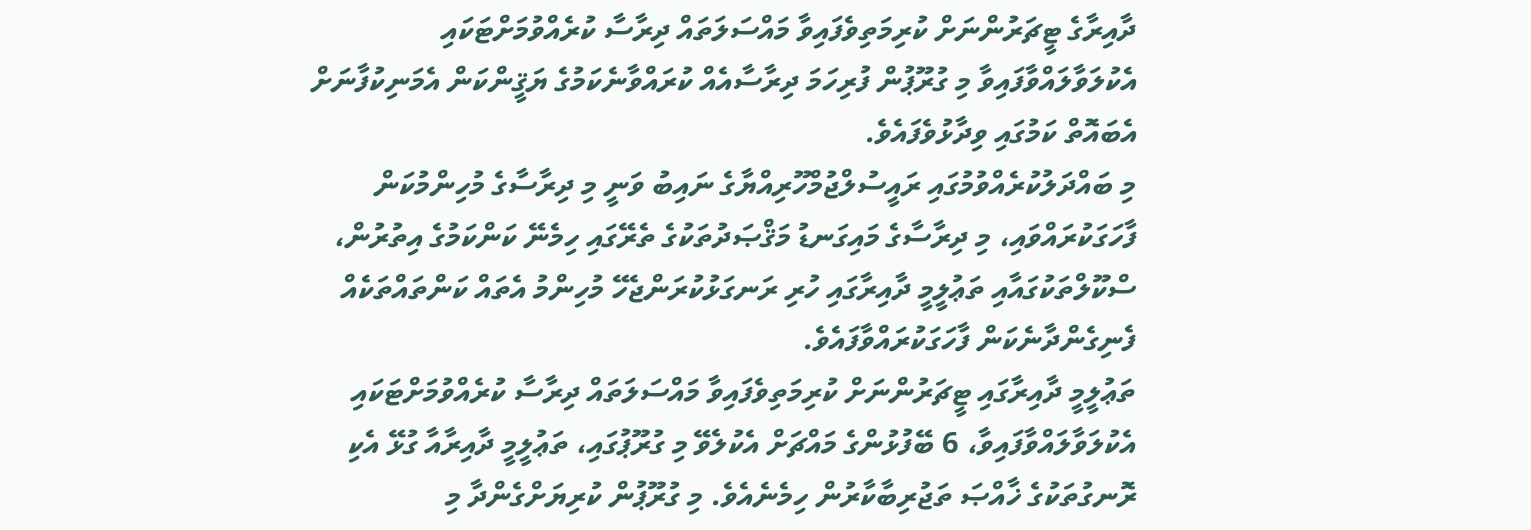ދާއިރާގެ ޓީޗަރުންނަށް ކުރިމަތިވެފައިވާ މައްސަލަތައް ދިރާސާ ކުރެއްވުމަށްޓަކައި އެކުލަވާލައްވާފައިވާ މި ގުރޫޕުން ފުރިހަމަ ދިރާސާއެއް ކުރައްވާނެކަމުގެ ޔަޤީންކަން އެމަނިކުފާނަށް އެބައޮތް ކަމުގައި ވިދާޅުވެފައެވެ.
މި ބައްދަލުކުރެއްވުމުގައި ރައީސުލްޖުމްހޫރިއްޔާގެ ނައިބު ވަނީ މި ދިރާސާގެ މުހިންމުކަން ފާހަގަކުރައްވައި، މި ދިރާސާގެ މައިގަނޑު މަޤްޞަދުތަކުގެ ތެރޭގައި ހިމެނޭ ކަންކަމުގެ އިތުރުން، ސްކޫލްތަކުގައާއި ތަޢުލީމީ ދާއިރާގައި ހުރި ރަނގަޅުކުރަންޖެހޭ މުހިންމު އެތައް ކަންތައްތަކެއް ފެނިގެންދާނެކަން ފާހަގަކުރައްވާފައެވެ.
ތަޢުލީމީ ދާއިރާގައި ޓީޗަރުންނަށް ކުރިމަތިވެފައިވާ މައްސަލަތައް ދިރާސާ ކުރެއްވުމަށްޓަކައި އެކުލަވާލައްވާފައިވާ، 6 ބޭފުޅުންގެ މައްޗަށް އެކުލެވޭ މި ގުރޫޕުގައި، ތަޢުލީމީ ދާއިރާއާ ގުޅޭ އެކި ރޮނގުތަކުގެ ޚާއްޞަ ތަޖުރިބާކާރުން ހިމެނެއެވެ. މި ގުރޫޕުން ކުރިޔަށްގެންދާ މި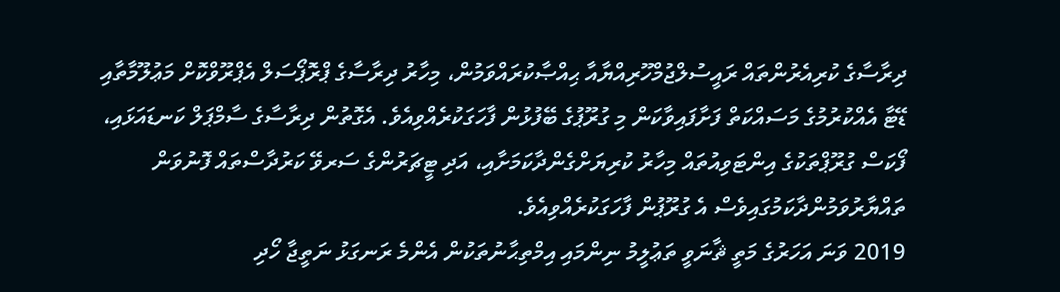ދިރާސާގެ ކުރިއެރުންތައް ރައީސުލްޖުމްހޫރިއްޔާއާ ޙިއްޞާކުރައްވަމުން، މިހާރު ދިރާސާގެ ޕްރޮޕޯސަލް އެޕްރޫވްކޮށް މަޢުލޫމާތާއި ޑޭޓާ އެއްކުރުމުގެ މަސައްކަތް ފަށާފައިވާކަން މި ގުރޫޕުގެ ބޭފުޅުން ފާހަގަކުރެއްވިއެވެ. އެގޮތުން ދިރާސާގެ ސާމްޕަލް ކަނޑައަޅައި، ފޯކަސް ގުރޫޕްތަކުގެ އިންޓަވިއުތައް މިހާރު ކުރިޔަށްގެންދާކަމަށާއި، އަދި ޓީޗަރުންގެ ސަރވޭ ކަރުދާސްތައް ފޮނުވަން ތައްޔާރުވަމުންދާކަމުގައިވެސް އެ ގުރޫޕުން ފާހަގަކުރެއްވިއެވެ.
2019 ވަނަ އަހަރުގެ މަތީ ޘާނަވީ ތަޢުލީމު ނިންމައި އިމްތިޙާނުތަކުން އެންމެ ރަނގަޅު ނަތީޖާ ހޯދި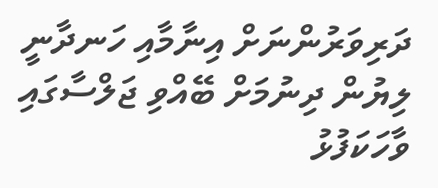ދަރިވަރުންނަށް އިނާމާއި ހަނދާނީ ލިޔުން ދިނުމަށް ބޭއްވި ޖަލްސާގައި ވާހަކަފުޅު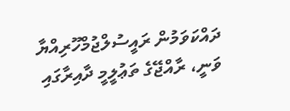ދައްކަވަމުން ރައީސުލްޖުމްހޫރިއްޔާ ވަނީ، ރާއްޖޭގެ ތަޢުލީމީ ދާއިރާގައި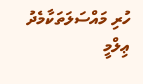ހުރި މައްސަލަތަކާމެދު ޢިލްމީ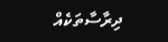ދިރާސާތަކެއް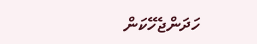ހަދަންޖެހޭކަން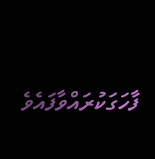ފާހަގަކުރައްވާފައެވެ